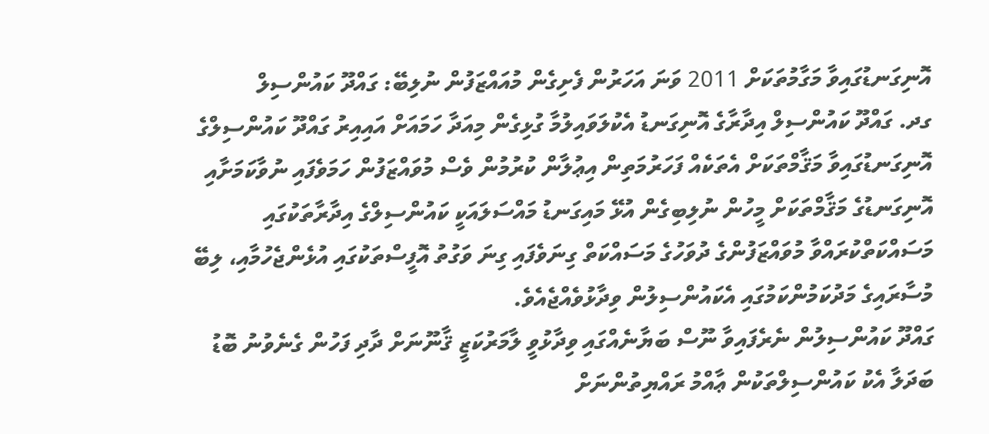އޮނިގަނޑުގައިވާ މަގާމުތަކަށް 2011 ވަނަ އަހަރުން ފެށިގެން މުއައްޒަފުން ނުލިބޭ: ގައްދޫ ކައުންސިލް
ގދ. ގައްދޫ ކައުންސިލް އިދާރާގެ އޮނިގަނޑު އެކުލަވައިލުމާ ގުޅިގެން މިއަދާ ހަމައަށް އައިއިރު ގައްދޫ ކައުންސިލްގެ އޮނިގަނޑުގައިވާ މަޤާމްތަކަށް އެތަކެއް ފަހަރުމަތިން އިޢުލާން ކުރުމުން ވެސް މުވައްޒަފުން ހަމަވެފައި ނުވާކަމަށާއި އޮނިގަނޑުގެ މަޤާމްތަކަށް މީހުން ނުލިބިގެން އުޅޭ މައިގަނޑު މައްސަލައަކީ ކައުންސިލްގެ އިދާރާތަކުގައި މަސައްކަތްކުރައްވާ މުވައްޒަފުންގެ ދުވަހުގެ މަސައްކަތް ގިނަވެފައި ގިނަ ވަގުތު އޮފީސްތަކުގައި އުޅެންޖެހުމާއި، ލިބޭ މުސާރައިގެ މަދުކަމުންކަމުގައި އެކައުންސިލުން ވިދާޅުވެއްޖެއެވެ.
ގައްދޫ ކައުންސިލުން ނެރެފައިވާ ނޫސް ބަޔާނެއްގައި ވިދާޅުވީ ލާމަރުކަޒީ ޤާނޫނަށް ދާދި ފަހުން ގެނެވުނު ބޮޑު ބަދަލާ އެކު ކައުންސިލްތަކުން ޢާއްމު ރައްޔިތުންނަށް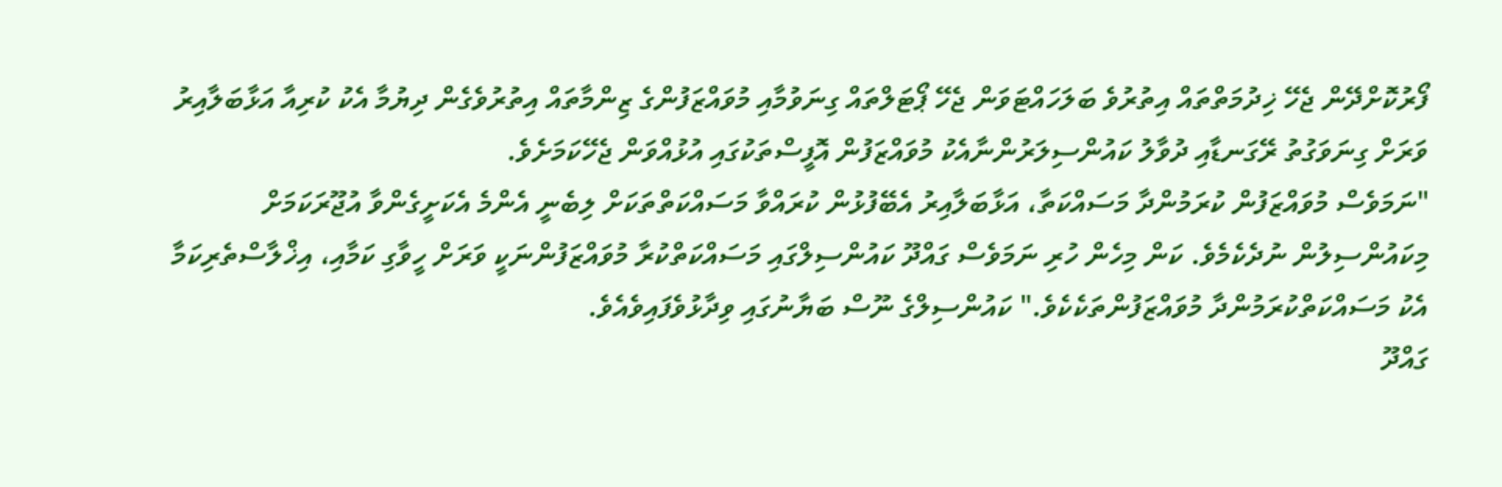ފޯރުކޮށްދޭން ޖެހޭ ޚިދުމަތްތައް އިތުރުވެ ބަލަހައްޓަވަން ޖެހޭ ޕޯޓަލްތައް ގިނަވުމާއި މުވައްޒަފުންގެ ޒިންމާތައް އިތުރުވެގެން ދިޔުމާ އެކު ކުރިއާ އަޅާބަލާއިރު ވަރަށް ގިނަވަގުތު ރޭގަނޑާއި ދުވާލު ކައުންސިލަރުންނާއެކު މުވައްޒަފުން އޮފީސްތަކުގައި އުޅުއްވަން ޖެހޭކަމަށެވެ.
"ނަމަވެސް މުވައްޒަފުން ކުރަމުންދާ މަސައްކަތާ، އަޅާބަލާއިރު އެބޭފުޅުން ކުރައްވާ މަސައްކަތްތަކަށް ލިބެނީ އެންމެ އެކަށީގެންވާ އުޖޫރަކަމަށް މިކައުންސިލުން ނުދެކެމެވެ. ކަން މިހެން ހުރި ނަމަވެސް ގައްދޫ ކައުންސިލްގައި މަސައްކަތްކުރާ މުވައްޒަފުންނަކީ ވަރަށް ހީވާގި ކަމާއި، އިޚްލާސްތެރިކަމާ އެކު މަސައްކަތްކުރަމުންދާ މުވައްޒަފުންތަކެކެވެ." ކައުންސިލްގެ ނޫސް ބަޔާނުގައި ވިދާޅުވެފައިވެއެވެ.
ގައްދޫ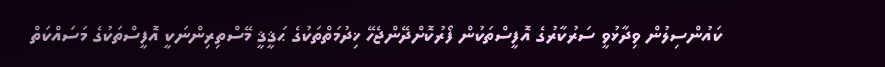ކައުންސިލުން ވިދާޅުވީ ސަރުކާރުގެ އޮފީސްތަކުން ފޯރުކޮށްދޭންޖެހޭ ޚިދުމަތްތަކުގެ ޙަޤީޤީ މޭސްތިރިންނަކީ އޮފީސްތަކުގެ މަސައްކަތް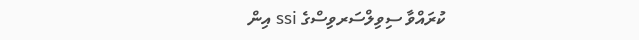ކުރައްވާ ސިވިލްސަރވިސްގެ ssi އިން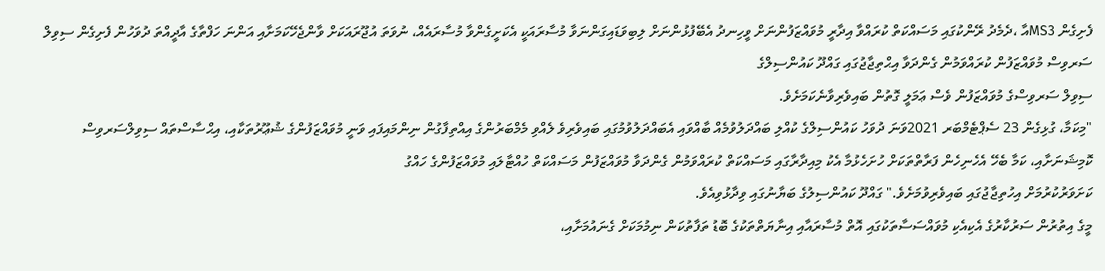ފެށިގެން MS3އާ ،ދެމެދު ރޭންކުގައި މަސައްކަތް ކުރައްވާ އިދާރީ މުވައްޒަފުންނަށް ވީހިނދު އެބޭފުޅުންނަށް ލިބިވަޑައިގަންނަވާ މުސާރައަކީ އެކަށީގެންވާ މުސާރައެއް، ނުވަތަ އުޖޫރައަކަށް ވާންޖެހޭކަމަށާއި އަންނަ ހަފްތާގެ އާދީއްތަ ދުވަހުން ފެށިގެން ސިވިލް ސަރވިސް މުވައްޒަފުން ކުރައްވަމުން ގެންދަވާ އިޙްތިޖާޖުގައި ގައްދޫ ކައުންސިލްގެ
ސިވިލް ސަރވިސްގެ މުވައްޒަފުން ވެސް ޢަމަލީ ގޮތުން ބައިވެރިވާނެކަމަށެވެ.
"މިކަމާ، ގުޅިގެން 23 ސެޕްޓެމްބަރ 2021ވަނަ ދުވަހު ކައުންސިލްގެ ކުއްލި ބައްދަލުވުމެއް ބާއްވައި އެބައްދަލުވުމުގައި ބައިވެރިވެ ލެއްވި މެމްބަރުންގެ އިއްތިފާގުން ނިންމައިފައި ވަނީ މުވައްޒަފުންގެ ޝުޢޫރުތަކާއި، އިޙްސާސްތައް ސިވިލްސަރވިސް ކޮމިޝަނަށާއި، ކަމާ ބެހޭ އެހެނިހެން ފަރާތްތަކަށް ހުށަހެޅުމާ އެކު މިއިދާރާގައި މަސައްކަތް ކުރައްވަމުން ގެންދަވާ މުވައްޒަފުން މަސައްކަތް ހުއްޓާލައި މުވައްޒަފުންގެ ހައްގު
ކަށަވަރުކުރުމަށް އިހުތިޖާޖުގައި ބައިވެރިވުމަށެވެ." ގައްދޫ ކައުންސިލުގެ ބަޔާނުގައި ވިދާޅުވިއެވެ.
މީގެ އިތުރުން ސަރުކާރުގެ އެކިއެކި މުވައްސަސާތަކުގައި އޮތް މުސާރައާއި އިނާޔަތްތަކުގެ ބޮޑު ތަފާތުކަން ނިމުމަކަށް ގެނައުމަށާއި،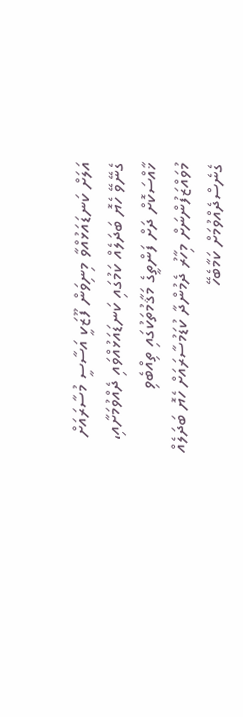އަލަށް ކަނޑައަޅުއްވާ މިނިވަން ފޫޒަކީ އަސާސީ މުސާރައަށް ގެނޭވޭ ހެޔޮ ބަދަލެއް ކަމުގައި ކަނޑައަޅުއްވައި ދެއްވުމަށާއި، ޚާއްސަކޮށް ދަށް ފަންތީގެ މަޤާމުތަކުގައި ތިއްބެވި މުވައްޒަފުންނަށް މިހާރު ދެމުންދާ ކުޑަމުސާރައަށް ހެޔޮ ބަދަލެއް ގެނެސްދެއްވުމަށް ކަމާބެހޭ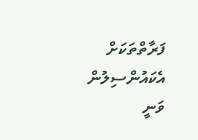ފަރާތްތަކަށް އެކައުންސިލުން ވަނީ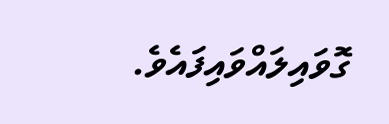ގޮވައިލައްވައިފައެވެ.